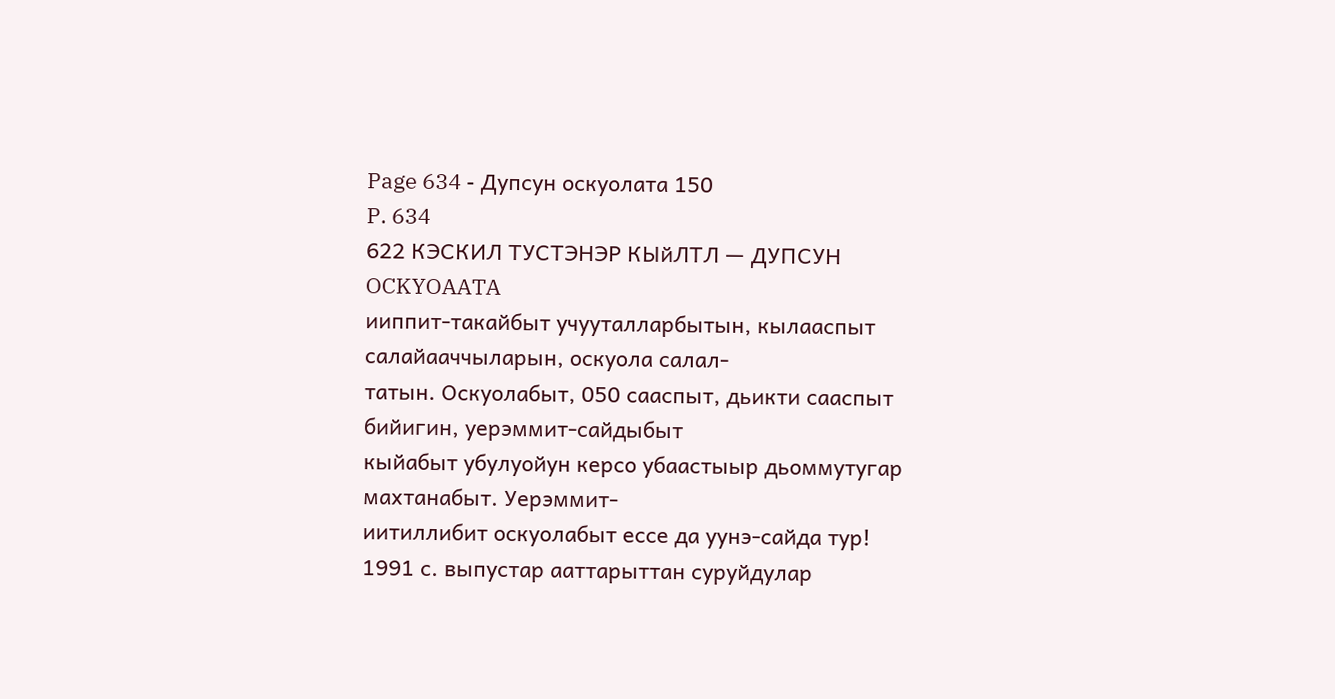Page 634 - Дупсун оскуолата 150
P. 634
622 КЭСКИЛ ТУСТЭНЭР КЫйЛТЛ — ДУПСУН OCKYOAATA
ииппит-такайбыт учууталларбытын, кылааспыт салайааччыларын, оскуола салал-
татын. Оскуолабыт, 050 сааспыт, дьикти сааспыт бийигин, уерэммит-сайдыбыт
кыйабыт убулуойун керсо убаастыыр дьоммутугар махтанабыт. Уерэммит-
иитиллибит оскуолабыт ессе да уунэ-сайда тур!
1991 с. выпустар ааттарыттан суруйдулар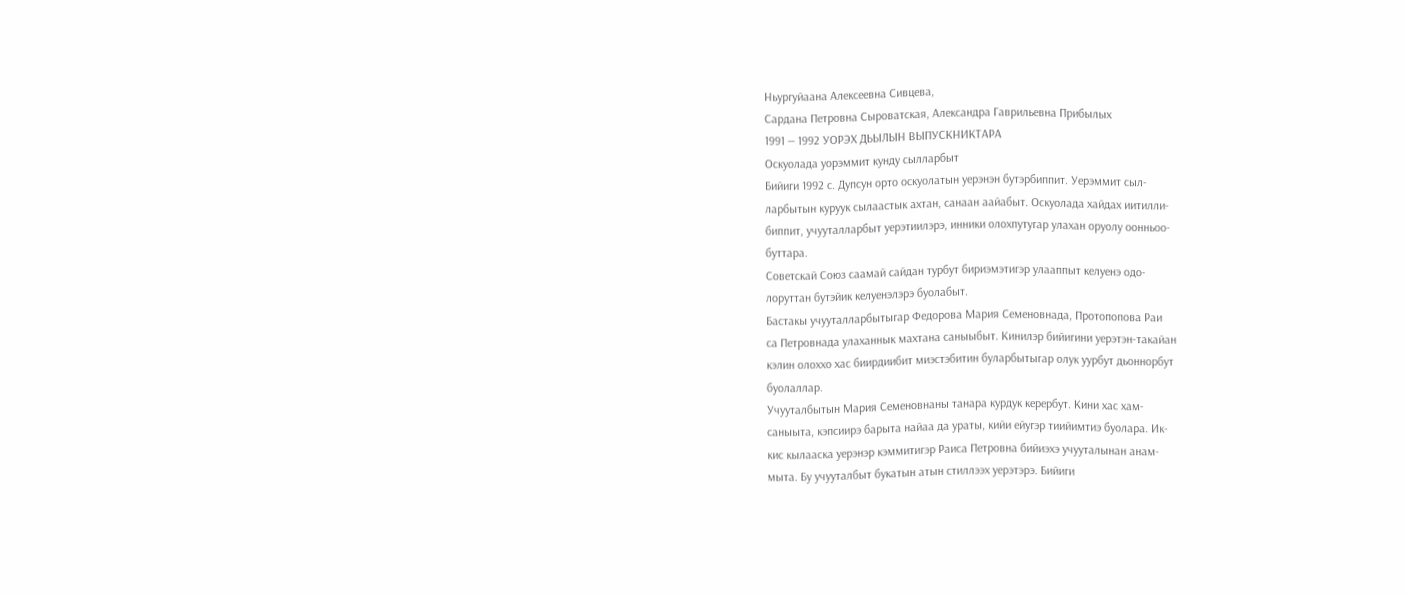Ньургуйаана Алексеевна Сивцева,
Сардана Петровна Сыроватская, Александра Гаврильевна Прибылых
1991 — 1992 УОРЭХ ДЬЫЛЫН ВЫПУСКНИКТАРА
Оскуолада уорэммит кунду сылларбыт
Бийиги 1992 с. Дупсун орто оскуолатын уерэнэн бутэрбиппит. Уерэммит сыл-
ларбытын куруук сылаастык ахтан, санаан аайабыт. Оскуолада хайдах иитилли-
биппит, учууталларбыт уерэтиилэрэ, инники олохпутугар улахан оруолу оонньоо-
буттара.
Советскай Союз саамай сайдан турбут бириэмэтигэр улааппыт келуенэ одо-
лоруттан бутэйик келуенэлэрэ буолабыт.
Бастакы учууталларбытыгар Федорова Мария Семеновнада, Протопопова Раи
са Петровнада улаханнык махтана саныыбыт. Кинилэр бийигини уерэтэн-такайан
кэлин олоххо хас биирдиибит миэстэбитин буларбытыгар олук уурбут дьоннорбут
буолаллар.
Учууталбытын Мария Семеновнаны танара курдук керербут. Кини хас хам-
саныыта, кэпсиирэ барыта найаа да ураты, кийи ейугэр тиийимтиэ буолара. Ик-
кис кылааска уерэнэр кэммитигэр Раиса Петровна бийиэхэ учууталынан анам-
мыта. Бу учууталбыт букатын атын стиллээх уерэтэрэ. Бийиги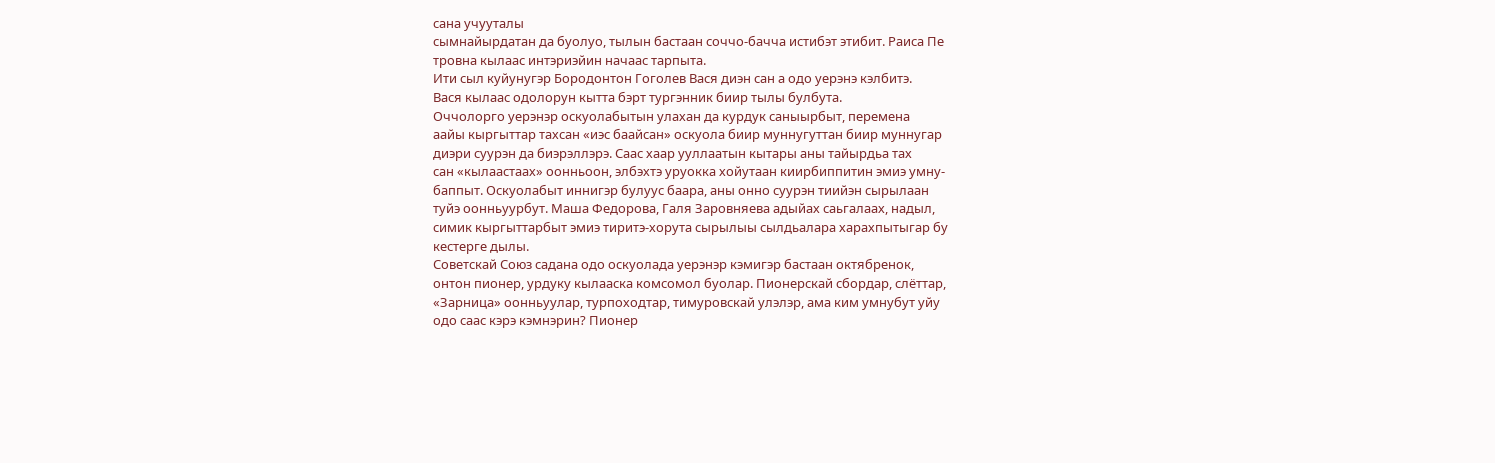сана учууталы
сымнайырдатан да буолуо, тылын бастаан соччо-бачча истибэт этибит. Раиса Пе
тровна кылаас интэриэйин начаас тарпыта.
Ити сыл куйунугэр Бородонтон Гоголев Вася диэн сан а одо уерэнэ кэлбитэ.
Вася кылаас одолорун кытта бэрт тургэнник биир тылы булбута.
Оччолорго уерэнэр оскуолабытын улахан да курдук саныырбыт, перемена
аайы кыргыттар тахсан «иэс баайсан» оскуола биир муннугуттан биир муннугар
диэри суурэн да биэрэллэрэ. Саас хаар ууллаатын кытары аны тайырдьа тах
сан «кылаастаах» оонньоон, элбэхтэ уруокка хойутаан киирбиппитин эмиэ умну-
баппыт. Оскуолабыт иннигэр булуус баара, аны онно суурэн тиийэн сырылаан
туйэ оонньуурбут. Маша Федорова, Галя Заровняева адыйах саьгалаах, надыл,
симик кыргыттарбыт эмиэ тиритэ-хорута сырылыы сылдьалара харахпытыгар бу
кестерге дылы.
Советскай Союз садана одо оскуолада уерэнэр кэмигэр бастаан октябренок,
онтон пионер, урдуку кылааска комсомол буолар. Пионерскай сбордар, слёттар,
«Зарница» оонньуулар, турпоходтар, тимуровскай улэлэр, ама ким умнубут уйу
одо саас кэрэ кэмнэрин? Пионер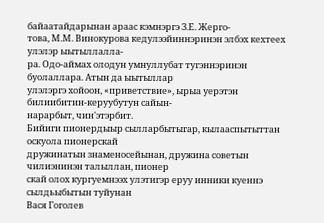байаатайдарынан араас кэмнэргэ З.Е. Жерго-
това, М.М. Винокурова кедулээйиннэринэн элбэх кехтеех улэлэр ыытыллалла-
ра. Одо-аймах олодун умнуллубат тугэннэринэн буолаллара. Атын да ыытыллар
улэлэргэ хойоон, «приветствие», ырыа уерэтэн билиибитин-керуубутун сайын-
нарарбыт, чин'этэрбит.
Бийиги пионердыыр сылларбытыгар, кылааспытыттан оскуола пионерскай
дружинатын знаменосейынан, дружина советын чилиэнинэн талыллан, пионер
скай олох кургуемнээх улэтигэр еруу инники куеннэ сылдьыбытын туйунан
Вася Гоголев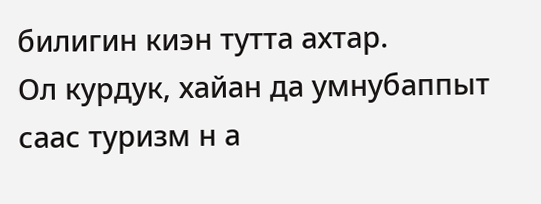билигин киэн тутта ахтар.
Ол курдук, хайан да умнубаппыт саас туризм н а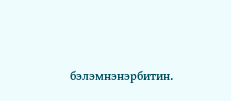бэлэмнэнэрбитин.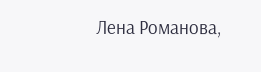Лена Романова,